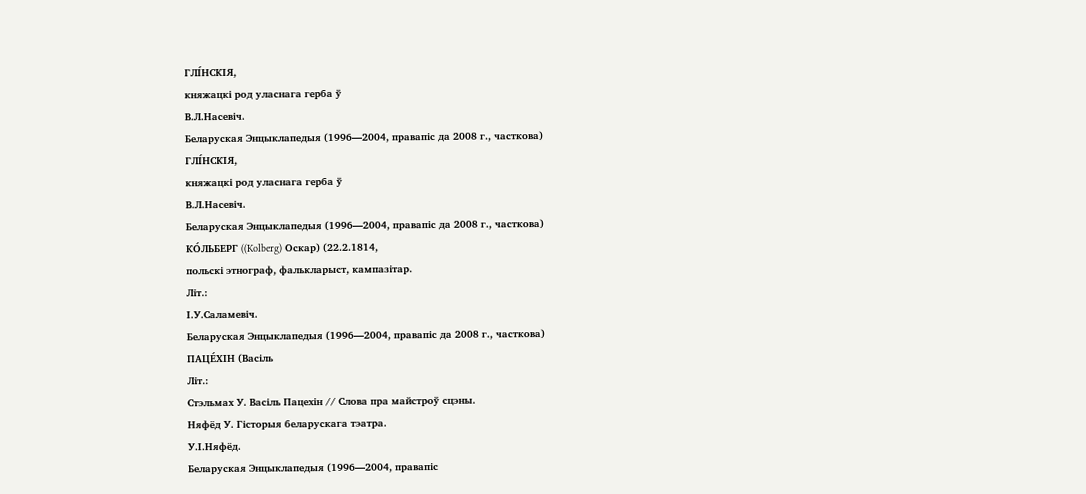ГЛІ́НСКІЯ,
княжацкі род уласнага герба ў
В.Л.Насевіч.
Беларуская Энцыклапедыя (1996—2004, правапіс да 2008 г., часткова)
ГЛІ́НСКІЯ,
княжацкі род уласнага герба ў
В.Л.Насевіч.
Беларуская Энцыклапедыя (1996—2004, правапіс да 2008 г., часткова)
КО́ЛЬБЕРГ ((Kolberg) Оскар) (22.2.1814,
польскі этнограф, фалькларыст, кампазітар.
Літ.:
І.У.Саламевіч.
Беларуская Энцыклапедыя (1996—2004, правапіс да 2008 г., часткова)
ПАЦЕ́ХІН (Васіль
Літ.:
Стэльмах У. Васіль Пацехін // Слова пра майстроў сцэны.
Няфёд У. Гісторыя беларускага тэатра.
У.І.Няфёд.
Беларуская Энцыклапедыя (1996—2004, правапіс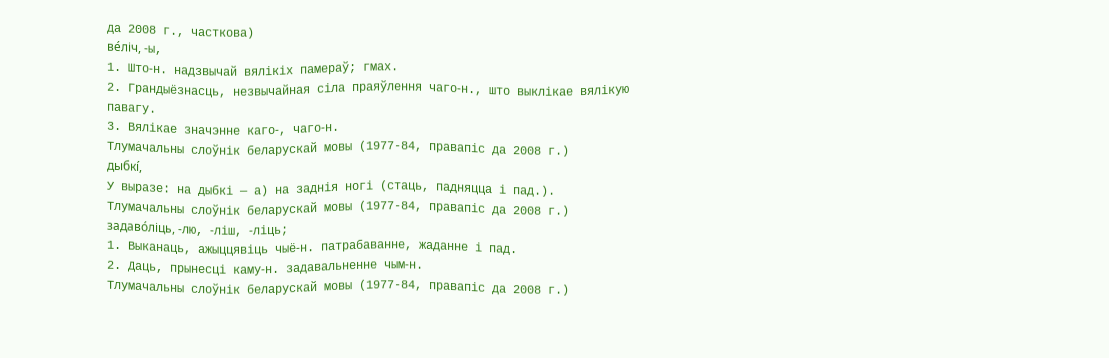да 2008 г., часткова)
ве́ліч, ‑ы,
1. Што‑н. надзвычай вялікіх памераў; гмах.
2. Грандыёзнасць, незвычайная сіла праяўлення чаго‑н., што выклікае вялікую павагу.
3. Вялікае значэнне каго‑, чаго‑н.
Тлумачальны слоўнік беларускай мовы (1977-84, правапіс да 2008 г.)
дыбкі́,
У выразе: на дыбкі — а) на заднія ногі (стаць, падняцца і пад.).
Тлумачальны слоўнік беларускай мовы (1977-84, правапіс да 2008 г.)
задаво́ліць, ‑лю, ‑ліш, ‑ліць;
1. Выканаць, ажыццявіць чыё‑н. патрабаванне, жаданне і пад.
2. Даць, прынесці каму‑н. задавальненне чым‑н.
Тлумачальны слоўнік беларускай мовы (1977-84, правапіс да 2008 г.)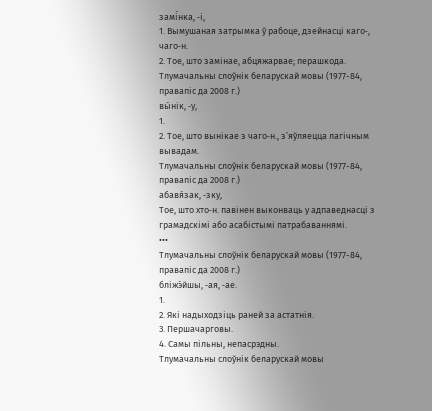замі́нка, ‑і,
1. Вымушаная затрымка ў рабоце, дзейнасці каго‑, чаго‑н.
2. Тое, што замінае, абцяжарвае; перашкода.
Тлумачальны слоўнік беларускай мовы (1977-84, правапіс да 2008 г.)
вы́нік, ‑у,
1.
2. Тое, што вынікае з чаго‑н., з’яўляецца лагічным вывадам.
Тлумачальны слоўнік беларускай мовы (1977-84, правапіс да 2008 г.)
абавя́зак, ‑зку,
Тое, што хто‑н. павінен выконваць у адпаведнасці з грамадскімі або асабістымі патрабаваннямі.
•••
Тлумачальны слоўнік беларускай мовы (1977-84, правапіс да 2008 г.)
бліжэ́йшы, ‑ая, ‑ае.
1.
2. Які надыходзіць раней за астатнія.
3. Першачарговы.
4. Самы пільны, непасрэдны.
Тлумачальны слоўнік беларускай мовы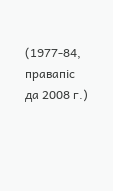(1977-84, правапіс да 2008 г.)